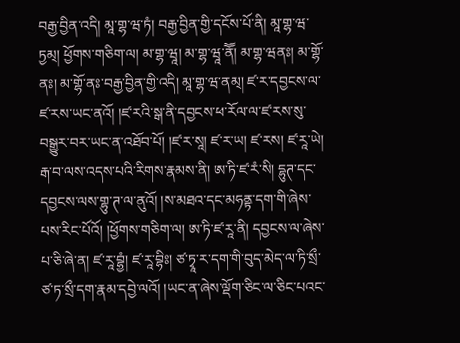བརྒྱ་བྱིན་འདི། མཱ་གྷ་ཝ་ཏཾ། བརྒྱ་བྱིན་གྱི་དངོས་པོ་ནི། མཱ་གྷ་ཝ་ཏྱམ྄། ཕྱོགས་གཅིག་ལ། མ་གྷ་ཝཱ། མ་གྷ་ཝཱ་ནཽ། མ་གྷ་ཝནཿ། མ་གྷོ་ནཿ། མ་གྷོ་ནཿ་བརྒྱ་བྱིན་གྱི་འདི། མཱ་གྷ་ཝ་ནམ྄། ཛ་ར་དབྱངས་ལ་ཛ་རས་ཡང་ནའོ། །ཛ་རའི་སྒ་ནི་དབྱངས་ཕ་རོལ་ལ་ཛ་རས་སུ་བསྒྱུར་བར་ཡང་ན་འཐོབ་པོ། །ཛ་ར་སཱ། ཛ་ར་ཡ། ཛ་རས། ཛ་རཱ་ཡེ། རྒ་བ་ལས་འདས་པའི་རིགས་རྣམས་ནི། ཨ་ཏི་ཛ་རཾ་སི། དྷུཊ་དང་དབྱངས་ལས་གྷུ་ཊ་ལ་ནུའོ། །ས་མཐའ་དང་མཧནྟ་དག་གི་ཞེས་པས་རིང་པོའོ། །ཕྱོགས་གཅིག་ལ། ཨ་ཏི་ཛ་རཱ་ནི། དབྱངས་ལ་ཞེས་པ་ཅི་ཞེ་ན། ཛ་རཱ་བྷྱཾ། ཛ་རཱ་བྷིཿ། ཙ་ཏྭཱ་ར་དག་གི་བུད་མེད་ལ་ཏི་སྲྀ་ཙ་ཏ་སྲྀ་དག་རྣམ་དབྱེ་ལའོ། །ཡང་ན་ཞེས་ལྡོག་ཅིང་ལ་ཅིང་པའང་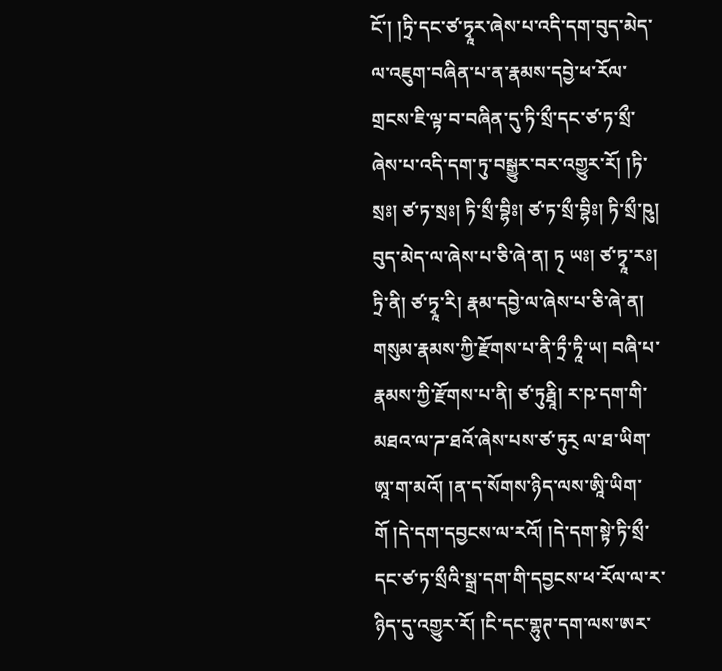ངོ་། །ཏྲི་དང་ཙ་ཏྭཱར་ཞེས་པ་འདི་དག་བུད་མེད་ལ་འཇུག་བཞིན་པ་ན་རྣམས་དབྱེ་ཕ་རོལ་གྲངས་ཇི་ལྟ་བ་བཞིན་དུ་ཏི་སྲྀ་དང་ཙ་ཏ་སྲྀ་ཞེས་པ་འདི་དག་ཏུ་བསྒྱུར་བར་འགྱུར་རོ། །ཏི་སྲཿ། ཙ་ཏ་སྲཿ། ཏི་སྲྀ་བྷིཿ། ཙ་ཏ་སྲྀ་བྷིཿ། ཏི་སྲྀ་ཥུ། བུད་མེད་ལ་ཞེས་པ་ཅི་ཞེ་ན། ཏ྄ ཡཿ། ཙ་ཏྭཱ་རཿ། ཏྲི་ནི། ཙ་ཏྭཱ་རི། རྣམ་དབྱེ་ལ་ཞེས་པ་ཅི་ཞེ་ན། གསུམ་རྣམས་ཀྱི་རྫོགས་པ་ནི་ཏྲྀ་ཏཱི་ཡ། བཞི་པ་རྣམས་ཀྱི་རྫོགས་པ་ནི། ཙ་ཏུརྠཱི། ར་ཥ་དག་གི་མཐའ་ལ་ཌ་ཐའོ་ཞེས་པས་ཙ་ཏུར྄ ལ་ཐ་ཡིག་ཨཱ་ག་མའོ། །ན་ད་སོགས་ཉིད་ལས་ཨཱི་ཡིག་གོ །དེ་དག་དབྱངས་ལ་རའོ། །དེ་དག་སྟེ་ཏི་སྲྀ་དང་ཙ་ཏ་སྲྀའི་སྒྲ་དག་གི་དབྱངས་ཕ་རོལ་ལ་ར་ཉིད་དུ་འགྱུར་རོ། །ངི་དང་གྷུཊ་དག་ལས་ཨར་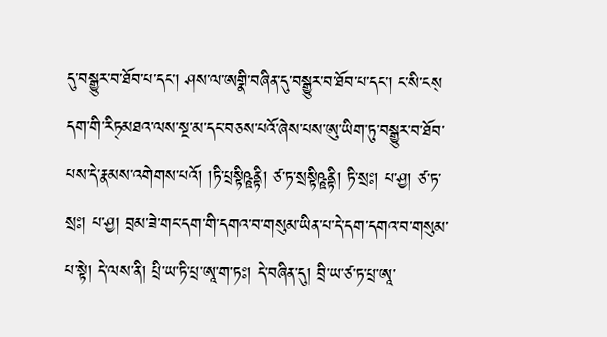དུ་བསྒྱུར་བ་ཐོབ་པ་དང་། ཤས་ལ་ཨགྣི་བཞིན་དུ་བསྒྱུར་བ་ཐོབ་པ་དང་། ང་སི་ངས྄ དག་གི་རིཏ྄མཐའ་ལས་སྔ་མ་དང་བཅས་པའོ་ཞེས་པས་ཨུ་ཡིག་ཏུ་བསྒྱུར་བ་ཐོབ་པས་དེ་རྣམས་འགེགས་པའོ། །ཏི་པྲསྟིཥྛནྟི། ཙ་ཏ་སྲསྟིཥྛནྟི། ཏི་སྲཿ། པ་ཤྱ། ཙ་ཏ་སྲཿ། པ་ཤྱ། བྲམ་ཟེ་གང་དག་གི་དགའ་བ་གསུམ་ཡིན་པ་དེ་དག་དགའ་བ་གསུམ་པ་སྟེ། དེ་ལས་ནི། པྲི་ཡ་ཏི་པྲ་ཨཱ་ག་ཏཿ། དེ་བཞིན་དུ། བྲི་ཡ་ཙ་ཏ་པྲ་ཨཱ་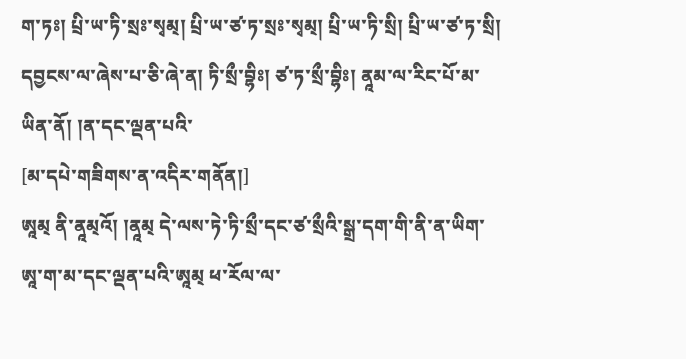ག་ཏཿ། པྲི་ཡ་ཏི་སྲཿ་སྭམ྄། པྲི་ཡ་ཙ་ཏ་སྲཿ་སྭམ྄། པྲི་ཡ་ཏི་སྲི། པྲི་ཡ་ཙ་ཏ་སྲི། དབྱངས་ལ་ཞེས་པ་ཅི་ཞེ་ན། ཏི་སྲྀ་བྷིཿ། ཙ་ཏ་སྲྀ་བྷིཿ། ནཱམ་ལ་རིང་པོ་མ་ཡིན་ནོ། །ན་དང་ལྡན་པའི་
[མ་དཔེ་གཟིགས་ན་འདིར་གནོན།]
ཨཱམ྄ ནི་ནཱམ྄འོ། །ནཱམ྄ དེ་ལས་ཏེ་ཏི་སྲྀ་དང་ཙ་སྲྀའི་སྒྲ་དག་གི་ནི་ན་ཡིག་ཨཱ་ག་མ་དང་ལྡན་པའི་ཨཱམ྄ ཕ་རོལ་ལ་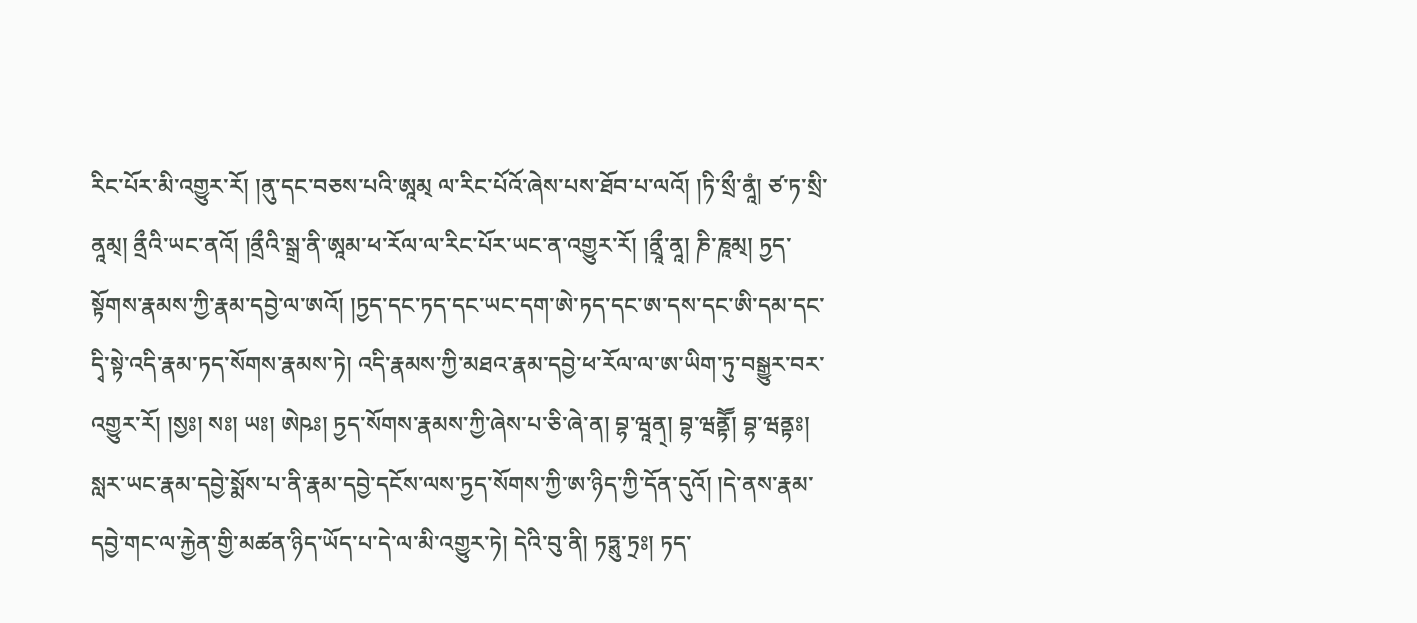རིང་པོར་མི་འགྱུར་རོ། །ནུ་དང་བཅས་པའི་ཨཱམ྄ ལ་རིང་པོའོ་ཞེས་པས་ཐོབ་པ་ལའོ། །ཏི་སྲྀ་ནཱཾ། ཙ་ཏ་སྲི་ནཱམ྄། ནྲྀའི་ཡང་ནའོ། །ནྲྀའི་སྒྲ་ནི་ཨཱམ་ཕ་རོལ་ལ་རིང་པོར་ཡང་ན་འགྱུར་རོ། །ནྲཱྀ་ནཱ། ཎི་ཎཱམ྄། ཏྱད་སྟོགས་རྣམས་ཀྱི་རྣམ་དབྱེ་ལ་ཨའོ། །ཏྱད་དང་ཏད་དང་ཡང་དག་ཨེ་ཏད་དང་ཨ་དས་དང་ཨི་དམ་དང་དྭི་སྟེ་འདི་རྣམ་ཏད་སོགས་རྣམས་ཏེ། འདི་རྣམས་ཀྱི་མཐའ་རྣམ་དབྱེ་ཕ་རོལ་ལ་ཨ་ཡིག་ཏུ་བསྒྱུར་བར་འགྱུར་རོ། །སྱཿ། སཿ། ཡཿ། ཨེཥཿ། ཏྱད་སོགས་རྣམས་ཀྱི་ཞེས་པ་ཅི་ཞེ་ན། བྷ་ཝཱན྄། བྷ་ཝནྟཽ། བྷ་ཝནྟཿ། སླར་ཡང་རྣམ་དབྱེ་སྨོས་པ་ནི་རྣམ་དབྱེ་དངོས་ལས་ཏྱད་སོགས་ཀྱི་ཨ་ཉིད་ཀྱི་དོན་དུའོ། །དེ་ནས་རྣམ་དབྱེ་གང་ལ་རྐྱེན་གྱི་མཚན་ཉིད་ཡོད་པ་དེ་ལ་མི་འགྱུར་ཏེ། དེའི་བུ་ནི། ཏཏྶུ་ཏྲཿ། ཏད་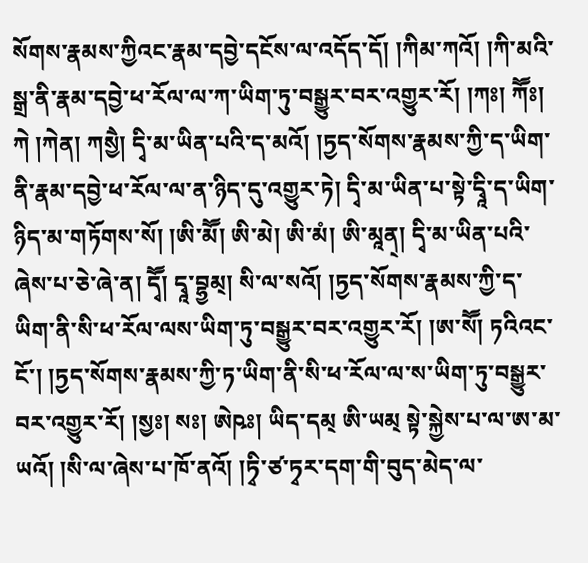སོགས་རྣམས་ཀྱིའང་རྣམ་དབྱེ་དངོས་ལ་འདོད་དོ། །ཀིམ་ཀའོ། །ཀི་མའི་སྒྲ་ནི་རྣམ་དབྱེ་ཕ་རོལ་ལ་ཀ་ཡིག་ཏུ་བསྒྱུར་བར་འགྱུར་རོ། །ཀཿ། ཀཽཿ། ཀེ །ཀེན། ཀསྱཻ། དྭི་མ་ཡིན་པའི་ད་མའོ། །ཏྱད་སོགས་རྣམས་ཀྱི་ད་ཡིག་ནི་རྣམ་དབྱེ་ཕ་རོལ་ལ་ན་ཉིད་དུ་འགྱུར་ཏེ། དྭི་མ་ཡིན་པ་སྟེ་དྭཱི་ད་ཡིག་ཉིད་མ་གཏོགས་སོ། །ཨི་མཽ། ཨི་མེ། ཨི་མཾ། ཨི་མཱན྄། དྭི་མ་ཡིན་པའི་ཞེས་པ་ཅེ་ཞེ་ན། དྭཽ། དྭཱ་བྷྱམ྄། སི་ལ་སའོ། །ཏྱད་སོགས་རྣམས་ཀྱི་ད་ཡིག་ནི་སི་ཕ་རོལ་ལས་ཡིག་ཏུ་བསྒྱུར་བར་འགྱུར་རོ། །ཨ་སཽ། ཏའིའང་ངོ་། །ཏྱད་སོགས་རྣམས་ཀྱི་ཏ་ཡིག་ནི་སི་ཕ་རོལ་ལ་ས་ཡིག་ཏུ་བསྒྱུར་བར་འགྱུར་རོ། །སྱཿ། སཿ། ཨེཥཿ། ཡིད་དམ྄ ཨི་ཡམ྄ སྟེ་སྐྱེས་པ་ལ་ཨ་མ་ཡའོ། །སི་ལ་ཞེས་པ་ཁོ་ནའོ། །ཏྭི་ཙ་ཏྭར་དག་གི་བུད་མེད་ལ་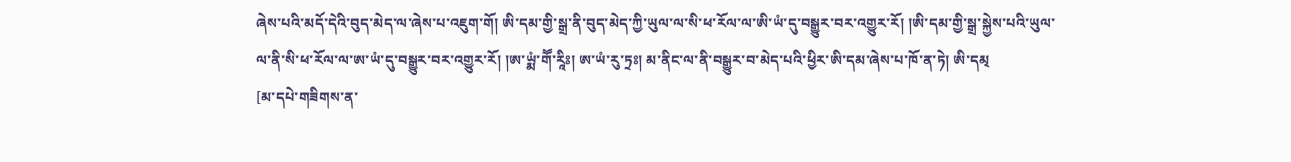ཞེས་པའི་མདོ་དེའི་བུད་མེད་ལ་ཞེས་པ་འཇུག་གོ། ཨི་དམ་གྱི་སྒྲ་ནི་བུད་མེད་ཀྱི་ཡུལ་ལ་སི་ཕ་རོལ་ལ་ཨི་ཡཾ་དུ་བསྒྱུར་བར་འགྱུར་རོ། །ཨི་དམ་གྱི་སྒྲ་སྐྱེས་པའི་ཡུལ་ལ་ནི་སི་ཕ་རོལ་ལ་ཨ་ཡཾ་དུ་བསྒྱུར་བར་འགྱུར་རོ། །ཨ་ཡྨཾ་གཽ་རཱིཿ། ཨ་ཡཾ་རུ་ཏྲཿ། མ་ནིང་ལ་ནི་བསྒྱུར་བ་མེད་པའི་ཕྱིར་ཨི་དམ་ཞེས་པ་ཁོ་ན་ཏེ། ཨི་དམ྄
[མ་དཔེ་གཟིགས་ན་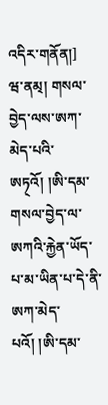འདིར་གནོན།]
ཝ་ནམ྄། གསལ་བྱེད་ལས་ཨཀ་མེད་པའི་ཨཏ྄འོ། །ཨི་དམ་གསལ་བྱེད་ལ་ཨཀའི་རྐྱེན་ཡོད་པ་མ་ཡིན་པ་དེ་ནི་ཨཀ་མེད་པའོ། །ཨི་དམ་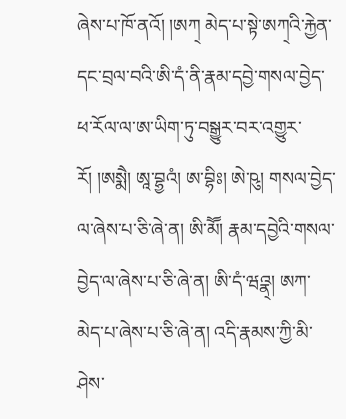ཞེས་པ་ཁོ་ནའོ། །ཨཀ྄ མེད་པ་སྟེ་ཨཀ྄འི་རྐྱེན་དང་བྲལ་བའི་ཨི་དཾ་ནི་རྣམ་དབྱེ་གསལ་བྱེད་ཕ་རོལ་ལ་ཨ་ཡིག་ཏུ་བསྒྱུར་བར་འགྱུར་རོ། །ཨསྨཻ། ཨཱ་བྷྱའཾ། ཨ་བྷིཿ། ཨེ་ཥུ། གསལ་བྱེད་ལ་ཞེས་པ་ཅི་ཞེ་ན། ཨི་མཽ། རྣམ་དབྱེའི་གསལ་བྱེད་ལ་ཞེས་པ་ཅི་ཞེ་ན། ཨི་དཾ་ཝའྣ྄། ཨཀ་མེད་པ་ཞེས་པ་ཅི་ཞེ་ན། འདི་རྣམས་ཀྱི་མི་ཤེས་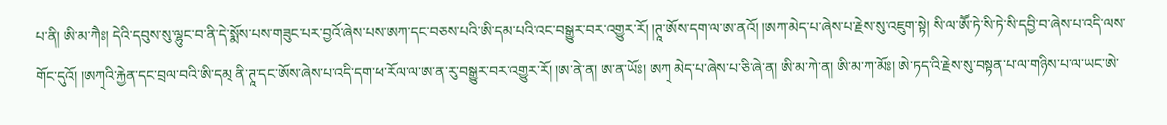པ་ནི། ཨི་མ་ཀཻཿ། དེའི་དབུས་སུ་ལྷུང་བ་ནི་དེ་སྨོས་པས་གཟུང་པར་བྱའོ་ཞེས་པས་ཨཀ་དང་བཅས་པའི་ཨི་དམ་པའི་འང་བསྒྱུར་བར་འགྱུར་རོ། །ཊཱ་ཨོས་དག་ལ་ཨ་ནའོ། །ཨཀ་མེད་པ་ཞེས་པ་རྗེས་སུ་འཇུག་སྟེ། སི་ལ་ཨཽ་ཏེ་སི་ཏེ་སི་དབྱི་བ་ཞེས་པ་འདི་ལས་གོང་དུའོ། །ཨཀ྄འི་རྐྱེན་དང་བྲལ་བའི་ཨི་དམ྄ ནི་ཊཱ་དང་ཨོས་ཞེས་པ་འདི་དག་ཕ་རོལ་ལ་ཨ་ན་རུ་བསྒྱུར་བར་འགྱུར་རོ། །ཨ་ནེ་ན། ཨ་ན་ཡོཿ། ཨཀ྄ མེད་པ་ཞེས་པ་ཅི་ཞེ་ན། ཨི་མ་ཀེ་ན། ཨི་མ་ཀ་མོཿ། ཨེ་ཏད་འི་རྗེས་སུ་བསྟན་པ་ལ་གཉིས་པ་ལ་ཡང་ཨེ་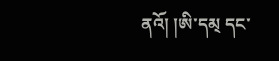ནའོ། །ཨི་དམ྄ དང་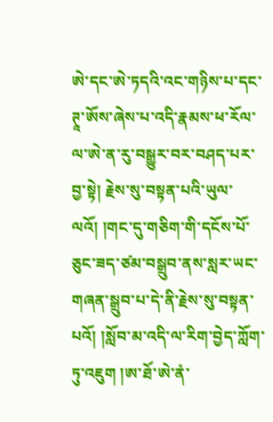ཨེ་དང་ཨེ་ཏདའི་འང་གཉིས་པ་དང་ཊཱ་ཨོས་ཞེས་པ་འདི་རྣམས་ཕ་རོལ་ལ་ཨེ་ན་རུ་བསྒྱུར་བར་བཤད་པར་བྱ་སྟེ། རྗེས་སུ་བསྟན་པའི་ཡུལ་ལའོ། །གང་དུ་གཅིག་གི་དངོས་པོ་ཅུང་ཟད་ཙམ་བསྒྲུབ་ནས་སླར་ཡང་གཞན་སྒྲུབ་པ་དེ་ནི་རྗེས་སུ་བསྟན་པའོ། །སློབ་མ་འདི་ལ་རིག་བྱེད་ཀློག་ཏུ་འཇུག །ཨ་ཐོ་ཨེ་ནཾ་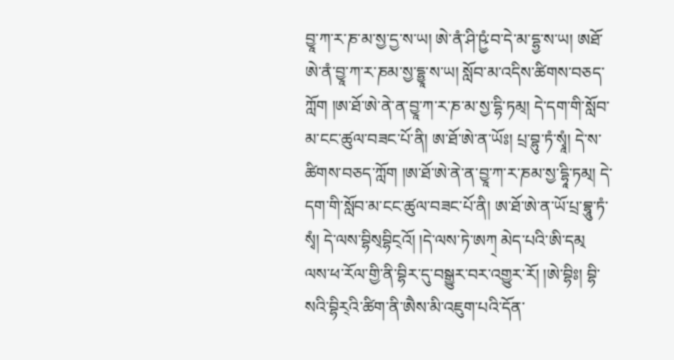བྱཱ་ཀ་ར་ཎ་མ་སྱ་དྱ་ས་ཡ། ཨེ་ནཾ་ཤི་ཥྱཾ་བ་དེ་མ་དྷྱ་ས་ཡ། ཨཐོ་ཨེ་ནཾ་བྱཱ་ཀ་ར་ཎམ་སྱ་དྷྱཱ་ས་ཡ། སློབ་མ་འདིས་ཚིགས་བཅད་ཀློག །ཨ་ཐོ་ཨེ་ནེ་ན་བྱཱ་ཀ་ར་ཎ་མ་སྱ་དྷི་ཏམ྄། དེ་དག་གི་སློབ་མ་ངང་ཚུལ་བཟང་པོ་ནི། ཨ་ཐོ་ཨེ་ན་ཡོཿ། པྲ་བྷུ་ཏཾ་སྭཱཾ། དེ་ས་ཚིགས་བཅད་ཀློག །ཨ་ཐོ་ཨེ་ནེ་ན་བྱཱ་ཀ་ར་ཎམ་སྱ་དྷཱི་ཏམ྄། དེ་དག་གི་སློབ་མ་ངང་ཚུལ་བཟང་པོ་ནི། ཨ་ཐོ་ཨེ་ན་ཡོ་པྲ་བྷཱུ་ཏཾ་སྭཾ། དེ་ལས་བྷིས྄བྷིང྄འོ། །དེ་ལས་ཏེ་ཨཀ྄ མེད་པའི་ཨི་དམ྄ ལས་ཕ་རོལ་གྱི་ནི་བྷིར་དུ་བསྒྱུར་བར་འགྱུར་རོ། །ཨེ་བྷིཿ། བྷི་སའི་བྷིར྄འི་ཚིག་ནི་ཨཻས་མི་འཇུག་པའི་དོན་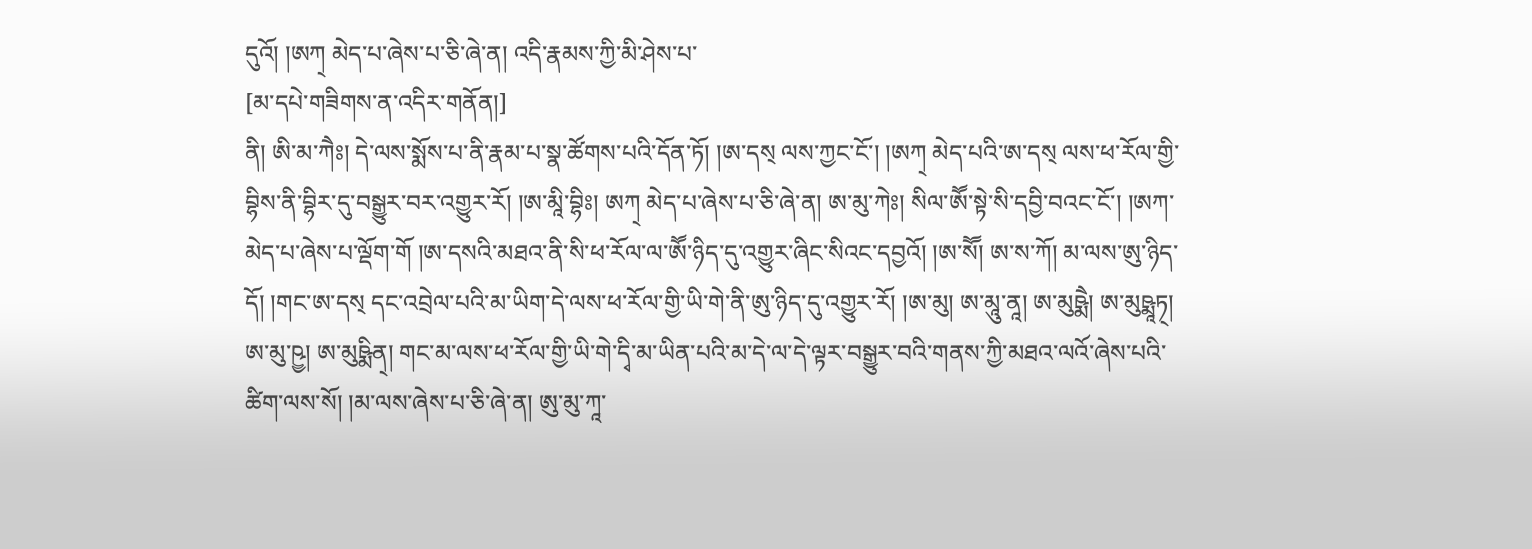དུའོ། །ཨཀ྄ མེད་པ་ཞེས་པ་ཅི་ཞེ་ན། འདི་རྣམས་ཀྱི་མི་ཤེས་པ་
[མ་དཔེ་གཟིགས་ན་འདིར་གནོན།]
ནི། ཨི་མ་ཀཻཿ། དེ་ལས་སྨོས་པ་ནི་རྣམ་པ་སྣ་ཚོགས་པའི་དོན་ཏོ། །ཨ་དས྄ ལས་ཀྱང་ངོ་། །ཨཀ྄ མེད་པའི་ཨ་དས྄ ལས་ཕ་རོལ་གྱི་བྷིས་ནི་བྷིར་དུ་བསྒྱུར་བར་འགྱུར་རོ། །ཨ་མཱི་བྷིཿ། ཨཀ྄ མེད་པ་ཞེས་པ་ཅི་ཞེ་ན། ཨ་མུ་ཀེཿ། སིལ་ཨཽ་སྟེ་སི་དབྱི་བའང་ངོ་། །ཨཀ་མེད་པ་ཞེས་པ་ལྡོག་གོ །ཨ་དསའི་མཐའ་ནི་སི་ཕ་རོལ་ལ་ཨཽ་ཉིད་དུ་འགྱུར་ཞིང་སིའང་དབྱའོ། །ཨ་སཽ། ཨ་ས་ཀོ། མ་ལས་ཨུ་ཉིད་དོ། །གང་ཨ་དས྄ དང་འབྲེལ་པའི་མ་ཡིག་དེ་ལས་ཕ་རོལ་གྱི་ཡི་གེ་ནི་ཨུ་ཉིད་དུ་འགྱུར་རོ། །ཨ་མུ། ཨ་མཱུ་ནཱ། ཨ་མུཥྨཻ། ཨ་མུཥྨཱཏ྄། ཨ་མུ་ཥྱ། ཨ་མུཥྨིན྄། གང་མ་ལས་ཕ་རོལ་གྱི་ཡི་གེ་དྭི་མ་ཡིན་པའི་མ་དེ་ལ་དེ་ལྟར་བསྒྱུར་བའི་གནས་ཀྱི་མཐའ་ལའོ་ཞེས་པའི་ཚིག་ལས་སོ། །མ་ལས་ཞེས་པ་ཅི་ཞེ་ན། ཨུ་མུ་ཀཱ་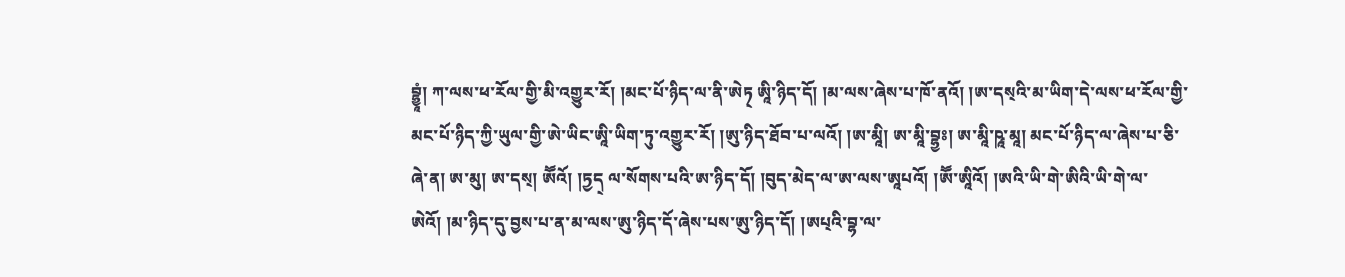བྷྱཱཾ། ཀ་ལས་ཕ་རོལ་གྱི་མི་འགྱུར་རོ། །མང་པོ་ཉིད་ལ་ནི་ཨེཏ྄ ཨཱི་ཉིད་དོ། །མ་ལས་ཞེས་པ་ཁོ་ནའོ། །ཨ་དས྄འི་མ་ཡིག་དེ་ལས་ཕ་རོལ་གྱི་མང་པོ་ཉིད་ཀྱི་ཡུལ་གྱི་ཨེ་ཡིང་ཨཱི་ཡིག་ཏུ་འགྱུར་རོ། །ཨུ་ཉིད་ཐོབ་པ་ལའོ། །ཨ་མཱི། ཨ་མཱི་བྷྱཿ། ཨ་མཱི་ཥཱ་མཱ། མང་པོ་ཉིད་ལ་ཞེས་པ་ཅི་ཞེ་ན། ཨ་མུ། ཨ་དས྄། ཨཽའོ། །ཏྱད྄ ལ་སོགས་པའི་ཨ་ཉིད་དོ། །བུད་མེད་ལ་ཨ་ལས་ཨཱཔའོ། །ཨཽ་ཨཱིའོ། །ཨའི་ཡི་གེ་ཨིའི་ཡི་གེ་ལ་ཨེའོ། །མ་ཉིད་དུ་བྱས་པ་ན་མ་ལས་ཨུ་ཉིད་དོ་ཞེས་པས་ཨུ་ཉིད་དོ། །ཨཔ྄འི་བྷ་ལ་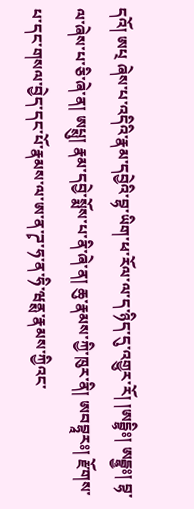དའོ། ཨཔ྄ ཞེས་པ་འདིའི་རྣམ་དབྱེའི་བྷ་ཡིག་ཕ་རོལ་ལ་ད་ཉིད་དུ་འགྱུར་རོ། །ཨདྦྷིཿ། ཨདྦྷྱཿ། བྷ་ལ་ཞེས་པ་ཅི་ཞེ་ན། ཨཔྶུ། རྣམ་དབྱེ་སྨོས་པ་ནི་ཞེ་ན། ཆུ་རྣམས་ཀྱི་ཁུར་ནི། ཨབབྷཱརཿ། རྫོགས་པ་དང་གསལ་བྱེད་དང་པོ་རྣམས་ལ་ཨ་ན་ཌྭ་ཧ་ན་ཧི་ཝནྶ་རྣམས་ཀྱིའང་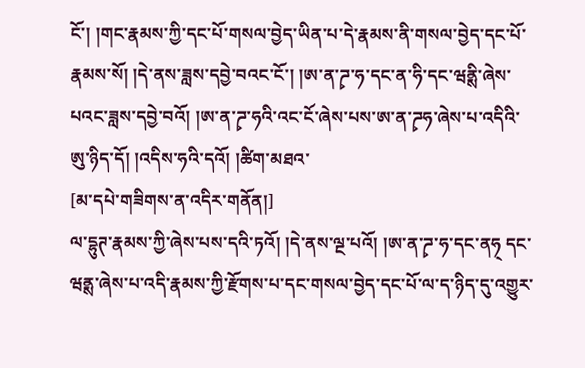ངོ་། །གང་རྣམས་ཀྱི་དང་པོ་གསལ་བྱེད་ཡིན་པ་དེ་རྣམས་ནི་གསལ་བྱེད་དང་པོ་རྣམས་སོ། །དེ་ནས་ཟླས་དབྱེ་བའང་ངོ་། །ཨ་ན་ཌྭ་ཧ་དང་ན་ཧི་དང་ཝནྶི་ཞེས་པའང་ཟླས་དབྱེ་བའོ། །ཨ་ན་ཌྭ་ཧའི་འང་ངོ་ཞེས་པས་ཨ་ན་ཌྭཧ་ཞེས་པ་འདིའི་ཨུ་ཉིད་དོ། །འདིས་ཧའི་དའོ། །ཚིག་མཐའ་
[མ་དཔེ་གཟིགས་ན་འདིར་གནོན།]
ལ་དྷུཊ་རྣམས་ཀྱི་ཞེས་པས་དའི་ཏའོ། །དེ་ནས་ལྔ་པའོ། །ཨ་ན་ཌྭ་ཧ་དང་ནཧ྄ དང་ཝནྶ་ཞེས་པ་འདི་རྣམས་ཀྱི་རྫོགས་པ་དང་གསལ་བྱེད་དང་པོ་ལ་ད་ཉིད་དུ་འགྱུར་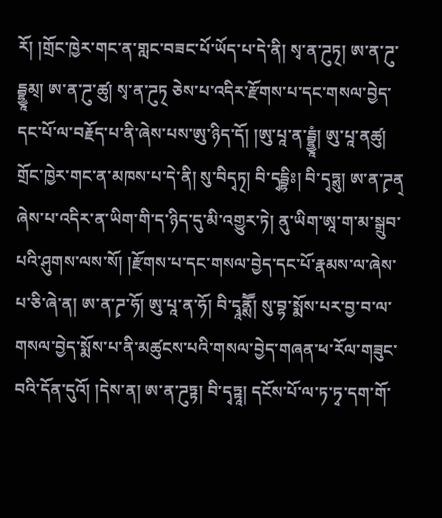རོ། །གྲོང་ཁྱེར་གང་ན་གླང་བཟང་པོ་ཡོད་པ་དེ་ནི། སྭ་ན་ཌུཏ྄། ཨ་ན་ཌུ་དྦྷྱཱམ྄། ཨ་ན་ཌུ་ཚུ། སྭ་ན་ཌུཏ྄ ཅེས་པ་འདིར་རྫོགས་པ་དང་གསལ་བྱེད་དང་པོ་ལ་བརྗོད་པ་ནི་ཞེས་པས་ཨུ་ཉིད་དོ། །ཨུ་པཱ་ན་དྦྷྱཱཾ། ཨུ་པཱ་ནཚུ། གྲོང་ཁྱེར་གང་ན་མཁས་པ་དེ་ནི། སུ་བིདྭཏ྄། བི་དྭདྦྷིཿ། བི་དྭཏྶུ། ཨ་ན་ཌྭན྄ ཞེས་པ་འདིར་ན་ཡིག་གི་ད་ཉིད་དུ་མི་འགྱུར་ཏེ། ནུ་ཡིག་ཨཱ་ག་མ་སྒྲུབ་པའི་ཤུགས་ལས་སོ། །རྫོགས་པ་དང་གསལ་བྱེད་དང་པོ་རྣམས་ལ་ཞེས་པ་ཅི་ཞེ་ན། ཨ་ན་ཌྭ་ཧོ། ཨུ་པཱ་ན་ཧོ། བི་དྭཱནྶཽ། སུ་བྷ་སྨོས་པར་བྱ་བ་ལ་གསལ་བྱེད་སྨོས་པ་ནི་མཚུངས་པའི་གསལ་བྱེད་གཞན་ཕ་རོལ་གཟུང་བའི་དོན་དུའོ། །དེས་ན། ཨ་ན་ཌུཏྟ། བི་དྭཏྟཱ། དངོས་པོ་ལ་ཏ་ཏྭ་དག་གོ་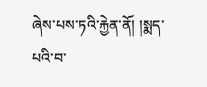ཞེས་པས་ཏའི་རྐྱེན་ནོ། །སྨད་པའི་བ་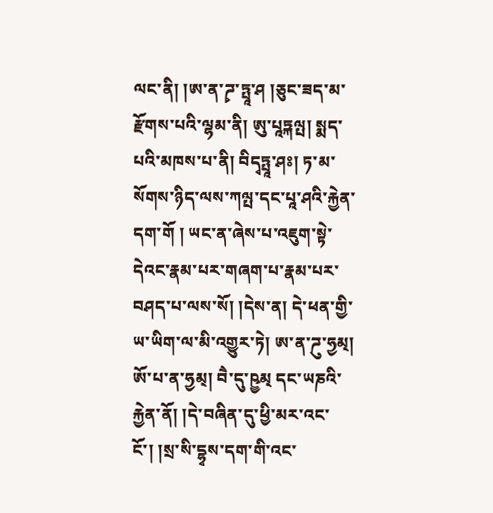ལང་ནི། །ཨ་ན་ཌྭ་ཏྤཱ་ཤ །ཅུང་ཟད་མ་རྫོགས་པའི་ལྷམ་ནི། ཨུ་པཱཏྐལྤ། སྨད་པའི་མཁས་པ་ནི། བིདྭཏྤཱ་ཤཿ། ཏ་མ་སོགས་ཉིད་ལས་ཀལྤ་དང་པཱ་ཤའི་རྐྱེན་དག་གོ ། ཡང་ན་ཞེས་པ་འཇུག་སྟེ་དེའང་རྣམ་པར་གཞག་པ་རྣམ་པར་བཤད་པ་ལས་སོ། །དེས་ན། དེ་ཕན་གྱི་ཡ་ཡིག་ལ་མི་འགྱུར་ཏེ། ཨ་ན་ཌུ་ཧྱམ྄། ཨོ་པ་ན་ཧྱམ྄། བཻ་དུ་ཥྱམ྄ དང་ཡཎའི་རྐྱེན་ནོ། །དེ་བཞིན་དུ་ཕྱི་མར་འང་ངོ་། །སྲ་སི་དྷྭས་དག་གི་འང་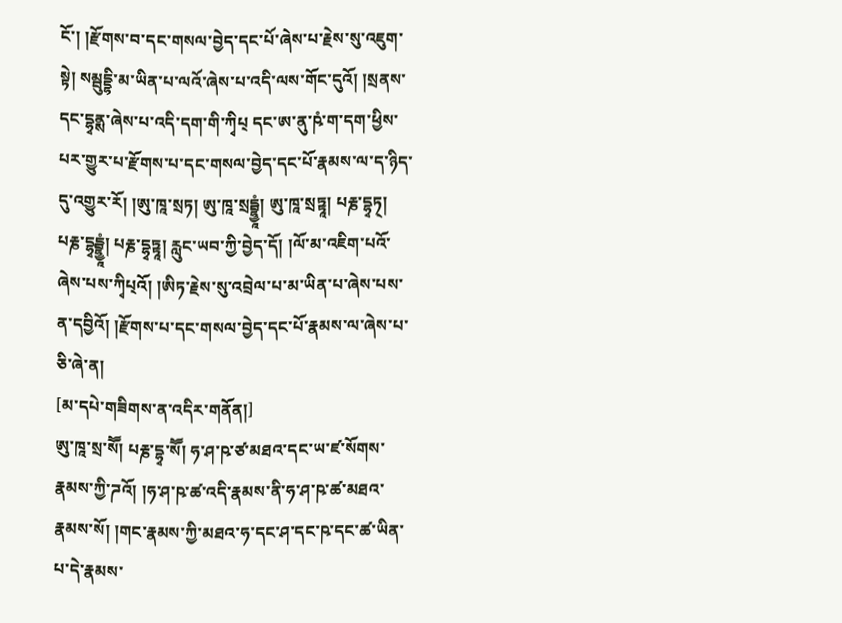ངོ་། །རྫོགས་བ་དང་གསལ་བྱེད་དང་པོ་ཞེས་པ་རྗེས་སུ་འཇུག་སྟེ། སམྦུདྡྷི་མ་ཡིན་པ་ལའོ་ཞེས་པ་འདི་ལས་གོང་དུའོ། །སྲནས་དང་དྷྭནྶ་ཞེས་པ་འདི་དག་གི་ཀྭིཔ྄ དང་ཨ་ནུ་ཥཾ་ག་དག་ཕྱིས་པར་གྱུར་པ་རྫོགས་པ་དང་གསལ་བྱེད་དང་པོ་རྣམས་ལ་ད་ཉིད་དུ་འགྱུར་རོ། །ཨུ་ཁཱ་སྲཏ། ཨུ་ཁཱ་སྲདྦྷྱཱཾ། ཨུ་ཁཱ་སྲཏྟཱ། པརྞ་དྷྭཏ྄། པརྞ་དྷྭདྦྷྱཱཾ། པརྞ་དྷྭཏྟཱ། རླུང་ཡབ་ཀྱི་བྱེད་དོ། །ལོ་མ་འཇིག་པའོ་ཞེས་པས་ཀྭིཔ྄འོ། །ཨིཏ་རྗེས་སུ་འབྲེལ་པ་མ་ཡིན་པ་ཞེས་པས་ན་དབྱིའོ། །རྫོགས་པ་དང་གསལ་བྱེད་དང་པོ་རྣམས་ལ་ཞེས་པ་ཅི་ཞེ་ན།
[མ་དཔེ་གཟིགས་ན་འདིར་གནོན།]
ཨུ་ཁཱ་སྲ་སཽ། པརྞ་དྷྭ་སཽ། ཧ་ཤ་ཥ་ཙ་མཐའ་དང་ཡ་ཛ་སོགས་རྣམས་ཀྱི་ཌའོ། །ཧ་ཤ་ཥ་ཚ་འདི་རྣམས་ནི་ཧ་ཤ་ཥ་ཚ་མཐའ་རྣམས་སོ། །གང་རྣམས་ཀྱི་མཐའ་ཧ་དང་ཤ་དང་ཥ་དང་ཚ་ཡིན་པ་དེ་རྣམས་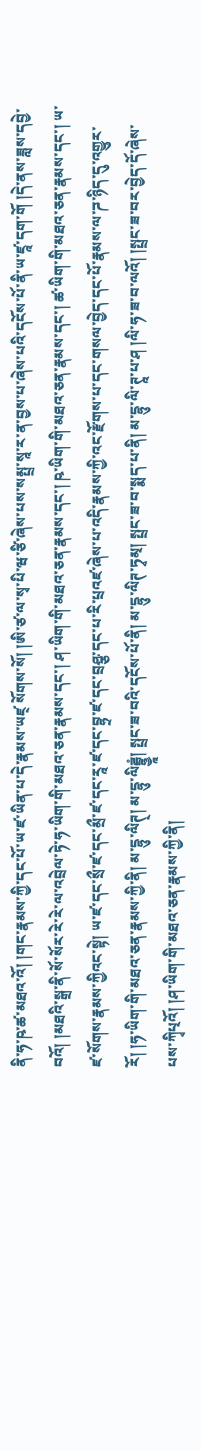ནི་ཧ་ཥ་ཚ་མཐའ་འོ། །གང་རྣམས་ཀྱི་དང་པོ་ཡ་ཛ་ཡིན་པ་དེ་རྣམས་ཡཛ྄ སོགས་སོ། །ཨི་ཙ་ལ་སྭ་པི་ཝ་ཙི་ཞེས་པས་སམྤྲ་སཱ་ར་ན་བྱས་པ་ཞེས་པའི་དངོས་པོ་ནི་ཡ་ཛཱ་དག་གོ །དེ་ནས་ཟླས་དབྱེ་བའོ། །མཐའི་སྒྲ་ནི་སོ་སོར་རེ་རེ་ལ་འབྲེལ་ཏེ་ཧ་ཡིག་གི་མཐའ་ཅན་རྣམས་དང་། ཤ་ཡིག་གི་མཐའ་ཅན་རྣམས་དང་། ཥ་ཡིག་གི་མཐའ་ཅན་རྣམས་དང་། ཚ་ཡིག་གི་མཐའ་ཅན་རྣམས་དང་། ཡ་ཛ་སོགས་རྣམས་ཀྱིའང་སྟེ། ཡ་ཛ་དང་སྲྀ་ཛ་དང་མྲྀ་ཛ་དང་རཱ་ཛ་དང་བྷྲ་ཛ་དང་བྲཤྩ་དང་པ་རི་པྲའཛ་ཞེས་པ་འདི་རྣམས་ཀྱི་འང་རྫོགས་པ་དང་གསལ་བྱེད་དང་པོ་རྣམས་ལ་ཌ་ཉིད་དུ་འགྱུར་རོ། །ཧ་ཡིག་གི་མཐའ་ཅན་རྣམས་ཀྱི་ནི། མ་དྷུ་ལིཊ྄། མ་དྷུ་ལིཌྦྷྱཱཾ། སྤྲང་ཟ་བའི་དངོས་པོ་ནི། མ་དྷུ་ལིཊ་ཏྭམ྄། སྤྲང་ཟ་བ་སྨད་པ་ནི། མ་དྷུ་ལི་ཊཱ་པ་ཤ །ལི་ཧ་ཟ་བ་ལའོ། །སྤྲང་ཟ་བར་བྱེད་དོ་ཞེས་པས་ཀྭིཔ྄འོ། །ཤ་ཡིག་གི་མཐའ་ཅན་རྣམས་ཀྱི་ནི།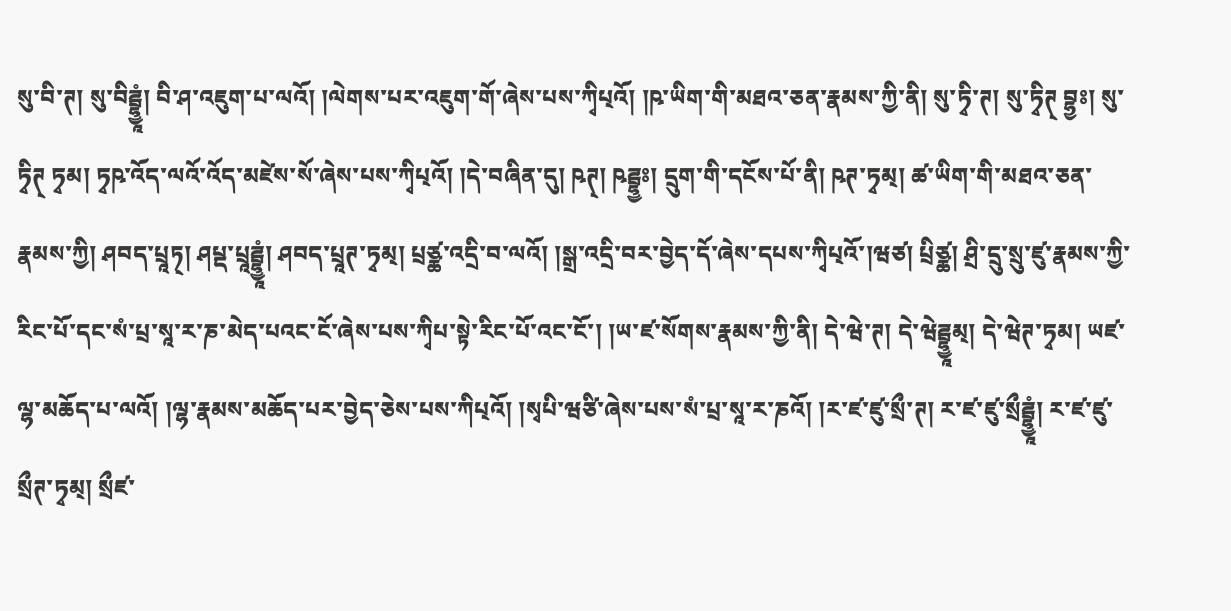སུ་བི་ཊ། སུ་བིཌྦྷྱཱཾ། བི་ཤ་འཇུག་པ་ལའོ། །ལེགས་པར་འཇུག་གོ་ཞེས་པས་ཀྭིཔ྄འོ། །ཥ་ཡིག་གི་མཐའ་ཅན་རྣམས་ཀྱི་ནི། སུ་ཏྭི་ཊ། སུ་ཏྭིཊ྄ བྷྱཿ། སུ་ཏྭིཊ྄ ཏྭམ། ཏྭཥ་འོད་ལའོ་འོད་མཛེས་སོ་ཞེས་པས་ཀྭིཔ྄འོ། །དེ་བཞིན་དུ། ཥཊ྄། ཥཌྦྷྱཿ། དྲུག་གི་དངོས་པོ་ནི། ཥཊ་ཏྭམ྄། ཚ་ཡིག་གི་མཐའ་ཅན་རྣམས་ཀྱི། ཤབད་པྲཱཏ྄། ཤཔྡ་པྲཱཌྦྷྱཱཾ། ཤབད་པྲཱཊ་ཏྭམ྄། པྲཙྪ་འདྲི་བ་ལའོ། །སྒྲ་འདྲི་བར་བྱེད་དོ་ཞེས་དཔས་ཀྭིཔ྄འོ་།ཝཙ། པྲིཙྪ། ཤྲི་དྲུ་སྲུ་ཛུ་རྣམས་ཀྱི་རིང་པོ་དང་སཾ་པྲ་སཱ་ར་ཎ་མེད་པའང་ངོ་ཞེས་པས་ཀྭིཔ་སྟེ་རིང་པོ་འང་ངོ་། །ཡ་ཛ་སོགས་རྣམས་ཀྱི་ནི། དེ་ཝེ་ཊ། དེ་ཝེཌྦྷྱཱམ྄། དེ་ཝེཊ་ཏྭམ། ཡཛ་ལྷ་མཆོད་པ་ལའོ། །ལྷ་རྣམས་མཆོད་པར་བྱེད་ཅེས་པས་ཀིཔ྄འོ། །སྭཔི་ཝཙི་ཞེས་པས་སཾ་པྲ་སཱ་ར་ཎའོ། །ར་ཛ་ཛུ་སྲྀ་ཊ། ར་ཛ་ཛུ་སྲྀཌྦྷྱཱཾ། ར་ཛ་ཛུ་སྲྀཊ་ཏྭམ྄། སྲྀཛ་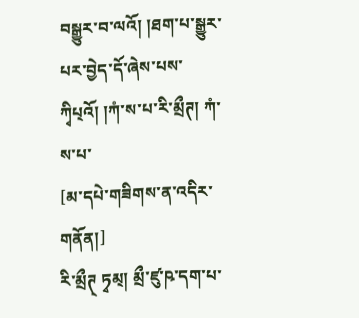བསྒྱུར་བ་ལའོ། །ཐག་པ་སྒྱུར་པར་བྱེད་དོ་ཞེས་པས་ཀྭིཔ྄འོ། །ཀཾ་ས་པ་རི་མྲྀཊ། ཀཾ་ས་པ་
[མ་དཔེ་གཟིགས་ན་འདིར་གནོན།]
རི་མྲྀཊ྄ ཏྭམ྄། མྲྀ་ཛུ་ཥ་དག་པ་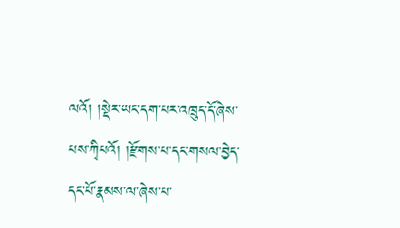ལའོ། །སྡེར་ཡང་དག་པར་འཁྲུད་དོ་ཞེས་པས་ཀྭིཔའོ། །རྫོགས་པ་དང་གསལ་བྱེད་དང་པོ་རྣམས་ལ་ཞེས་པ་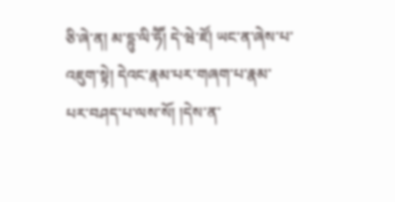ཅི་ཞེ་ན། མ་དྷུ་ལི་ཧཽ། དེ་ཝེ་ཛོ། ཡང་ན་ཞེས་པ་འཇུག་སྟེ། དེའང་རྣམ་པར་གཞག་པ་རྣམ་པར་བཤད་པ་ལས་སོ། །དེས་ན་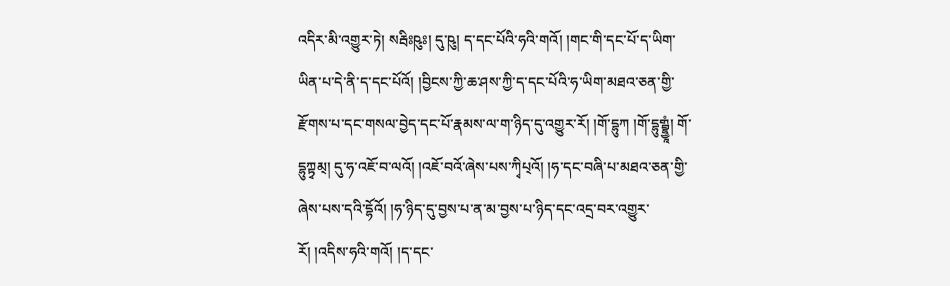འདིར་མི་འགྱུར་ཏེ། སརྦིཿཥུཿ། དུ་ཥུ། ད་དང་པོའི་ཧའི་གའོ། །གང་གི་དང་པོ་ད་ཡིག་ཡིན་པ་དེ་ནི་ད་དང་པོའོ། །བྱིངས་ཀྱི་ཆ་ཤས་ཀྱི་ད་དང་པོའི་ཧ་ཡིག་མཐའ་ཅན་གྱི་རྫོགས་པ་དང་གསལ་བྱེད་དང་པོ་རྣམས་ལ་ག་ཉིད་དུ་འགྱུར་རོ། །གོ་དྷུཀ །གོ་དྷུགྦྷྱཱཾ། གོ་དྷུཀྟྭམ྄། དུ་ཧ་འཇོ་བ་ལའོ། །འཇོ་བའོ་ཞེས་པས་ཀྭིཔ྄འོ། །ཧ་དང་བཞི་པ་མཐའ་ཅན་གྱི་ཞེས་པས་དའི་དྷོའོ། །ཧ་ཉིད་དུ་བྱས་པ་ན་མ་བྱས་པ་ཉིད་དང་འདྲ་བར་འགྱུར་རོ། །འདིས་ཧའི་གའོ། །ད་དང་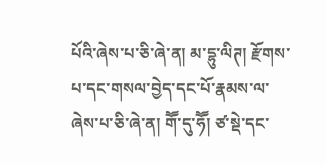པོའི་ཞེས་པ་ཅི་ཞེ་ན། མ་དྷུ་ལིཊ། རྫོགས་པ་དང་གསལ་བྱེད་དང་པོ་རྣམས་ལ་ཞེས་པ་ཅི་ཞེ་ན། གཽ་དུ་ཧཽ། ཙ་སྡེ་དང་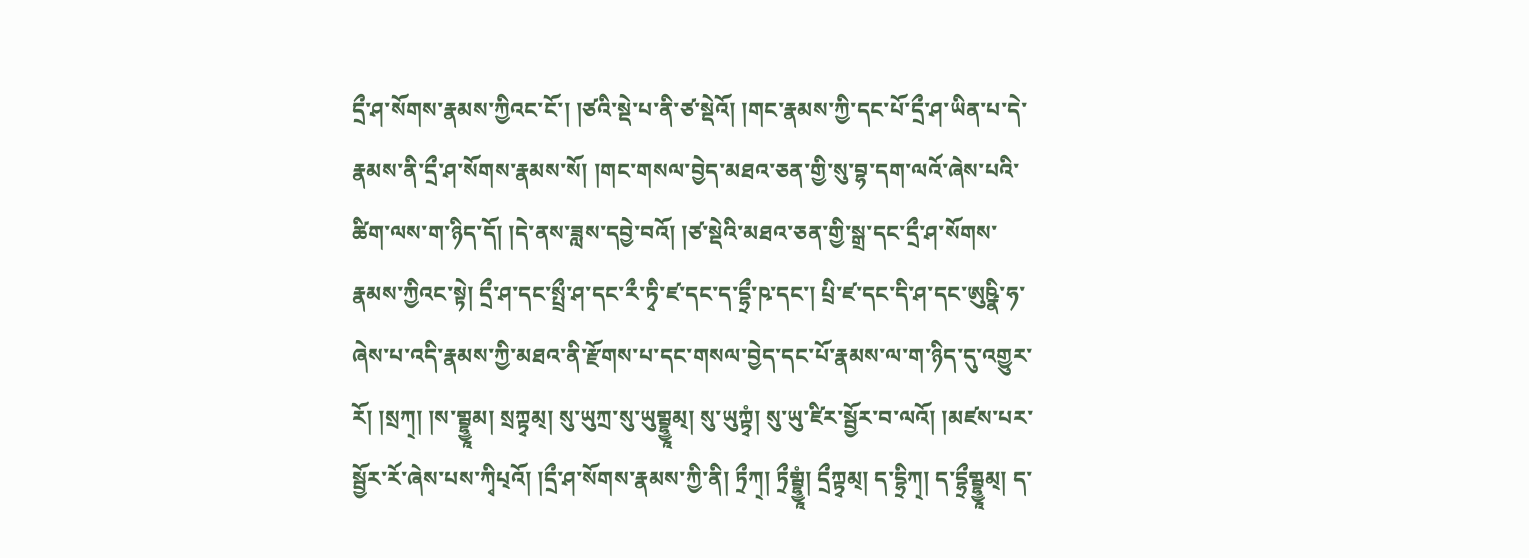དྲྀ་ཤ་སོགས་རྣམས་ཀྱིའང་ངོ་། །ཙའི་སྡེ་པ་ནི་ཙ་སྡེའོ། །གང་རྣམས་ཀྱི་དང་པོ་དྲྀ་ཤ་ཡིན་པ་དེ་རྣམས་ནི་དྲྀ་ཤ་སོགས་རྣམས་སོ། །གང་གསལ་བྱེད་མཐའ་ཅན་གྱི་སུ་བྷ་དག་ལའོ་ཞེས་པའི་ཚིག་ལས་ག་ཉིད་དོ། །དེ་ནས་ཟླས་དབྱེ་བའོ། །ཙ་སྡེའི་མཐའ་ཅན་གྱི་སྒྲ་དང་དྲྀ་ཤ་སོགས་རྣམས་ཀྱིའང་སྟེ། དྲྀ་ཤ་དང་སྤྲྀ་ཤ་དང་རྀ་ཏྭི་ཛ་དང་ད་དྷྲྀ་ཥ་དང་། པྲི་ཛ་དང་དི་ཤ་དང་ཨུཥྣི་ཧ་ཞེས་པ་འདི་རྣམས་ཀྱི་མཐའ་ནི་རྫོགས་པ་དང་གསལ་བྱེད་དང་པོ་རྣམས་ལ་ག་ཉིད་དུ་འགྱུར་རོ། །སྲཀ྄། །ས་གྦྷྱཱམ། སྲཀྟྭམ྄། སུ་ཡུཀྲ་སུ་ཡུགྦྷྱཱམ྄། སུ་ཡུཀྟྭཾ། སུ་ཡུ་ཛིར་སྦྱོར་བ་ལའོ། །མཛས་པར་སྦྱོར་རོ་ཞེས་པས་ཀྭིཔ྄འོ། །དྲྀ་ཤ་སོགས་རྣམས་ཀྱི་ནི། ཏྲྀཀ྄། ཏྲྀགྦྷྱཱཾ། དྲྀཀྟྭམ྄། ད་དྷྲིཀ྄། ད་དྷྲྀགྦྷྱཱམ྄། ད་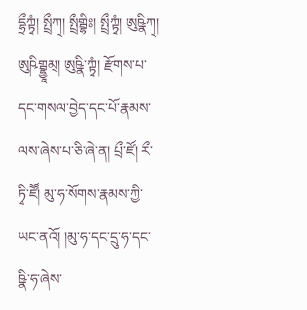དྷྲྀཀྟྭཾ། སྤྲྀཀ྄། སྤྲྀགྦྷིཿ། སྤྲྀཀྟྭཾ། ཨུཥྣིཀ྄། ཨུཥིགྦྷྱཱམ྄། ཨུཥྣི་ཀྟྭཾ། རྫོགས་པ་དང་གསལ་བྱེད་དང་པོ་རྣམས་ལས་ཞེས་པ་ཅི་ཞེ་ན། པྲྀ་ཛོ། རྀ་ཏྭི་ཛཽ། མུ་ཧ་སོགས་རྣམས་ཀྱི་ཡང་ནའོ། །མུ་ཧ་དང་དྲུ་ཧ་དང་ཥྣི་ཧ་ཞེས་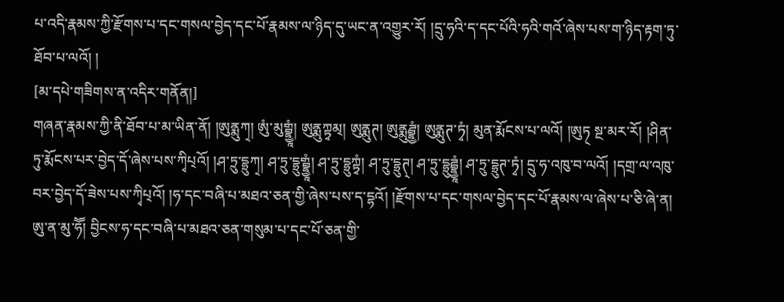པ་འདི་རྣམས་ཀྱི་རྫོགས་པ་དང་གསལ་བྱེད་དང་པོ་རྣམས་ལ་ཉིད་དུ་ཡང་ན་འགྱུར་རོ། །དྲུ་ཧའི་ད་དང་པོའི་ཧའི་གའོ་ཞེས་པས་ག་ཉིད་རྟག་ཏུ་ཐོབ་པ་ལའོ། །
[མ་དཔེ་གཟིགས་ན་འདིར་གནོན།]
གཞན་རྣམས་ཀྱི་ནི་ཐོབ་པ་མ་ཡིན་ནོ། །ཨུནྨུཀ྄། ཨུཾ་མུགྦྷྱཱཾ། ཨུནྨུཀྟྭམ྄། ཨུནྨུཊ། ཨུནྨུཌྦྷྱཾ། ཨུནྨུཊ་ཏྭཾ། མུན་རྨོངས་པ་ལའོ། །ཨུཏ྄ སྔ་མར་རོ། །ཤིན་ཏུ་རྨོངས་པར་བྱེད་དོ་ཞེས་པས་ཀྭིཔ྄འོ། །ཤ་ཏྲུ་དྷྲུཀ྄། ཤ་ཏྲུ་དྷྲུགྦྷྱཱཾ། ཤ་ཏྲུ་དྷྲུཀྟྭཾ། ཤ་ཏྲུ་དྷྲུཊ྄། ཤ་ཏྲུ་དྷྲུཌྦྷྱཱཾ། ཤ་ཏྲུ་དྷྲུཊ་ཏྭཾ། དྲུ་ཧ་འཁུ་བ་ལའོ། །དགྲ་ལ་འཁུ་བར་བྱེད་དོ་ཟེས་པས་ཀྭིཔ྄འོ། །ཧ་དང་བཞི་པ་མཐའ་ཅན་གྱི་ཞེས་པས་ད་དྷའོ། །རྫོགས་པ་དང་གསལ་བྱེད་དང་པོ་རྣམས་ལ་ཞེས་པ་ཅི་ཞེ་ན། ཨུ་ན་མུ་ཧཽ། བྱིངས་ཧ་དང་བཞི་པ་མཐའ་ཅན་གསུམ་པ་དང་པོ་ཅན་གྱི་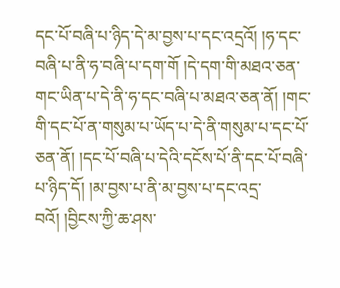དང་པོ་བཞི་པ་ཉིད་དེ་མ་བྱས་པ་དང་འདྲའོ། །ཧ་དང་བཞི་པ་ནི་ཧ་བཞི་པ་དག་གོ །དེ་དག་གི་མཐའ་ཅན་གང་ཡིན་པ་དེ་ནི་ཧ་དང་བཞི་པ་མཐའ་ཅན་ནོ། །གང་གི་དང་པོ་ན་གསུམ་པ་ཡོད་པ་དེ་ནི་གསུམ་པ་དང་པོ་ཅན་ནོ། །དང་པོ་བཞི་པ་དེའི་དངོས་པོ་ནི་དང་པོ་བཞི་པ་ཉིད་དོ། །མ་བྱས་པ་ནི་མ་བྱས་པ་དང་འདྲ་བའོ། །བྱིངས་ཀྱི་ཆ་ཤས་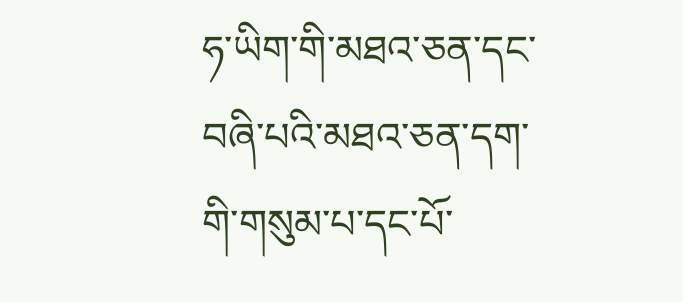ཧ་ཡིག་གི་མཐའ་ཅན་དང་བཞི་པའི་མཐའ་ཅན་དག་གི་གསུམ་པ་དང་པོ་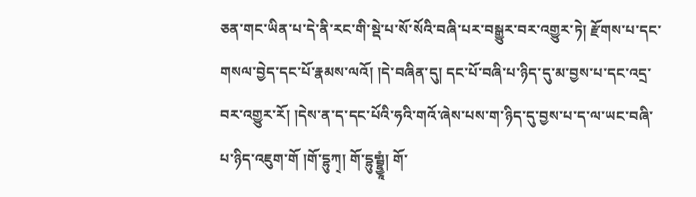ཅན་གང་ཡིན་པ་དེ་ནི་རང་གི་སྡེ་པ་སོ་སོའི་བཞི་པར་བསྒྱུར་བར་འགྱུར་ཏེ། རྫོགས་པ་དང་གསལ་བྱེད་དང་པོ་རྣམས་ལའོ། །དེ་བཞིན་དུ། དང་པོ་བཞི་པ་ཉིད་དུ་མ་བྱས་པ་དང་འདྲ་བར་འགྱུར་རོ། །དེས་ན་ད་དང་པོའི་ཧའི་གའོ་ཞེས་པས་ག་ཉིད་དུ་བྱས་པ་ད་ལ་ཡང་བཞི་པ་ཉིད་འཇུག་གོ །གོ་དྷུཀ྄། གོ་དྷུགྦྷྱཱཾ། གོ་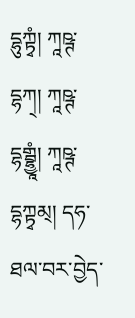དྷུཀྟྭཾ། ཀཱཥྚ་དྷཀ྄། ཀཱཥྚ་དྷགྦྷྱཱཾ། ཀཱཥྚ་དྷཀྟྭམ྄། དཧ་ཐལ་བར་བྱེད་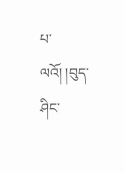པ་ལའོ། །བུད་ཤིང་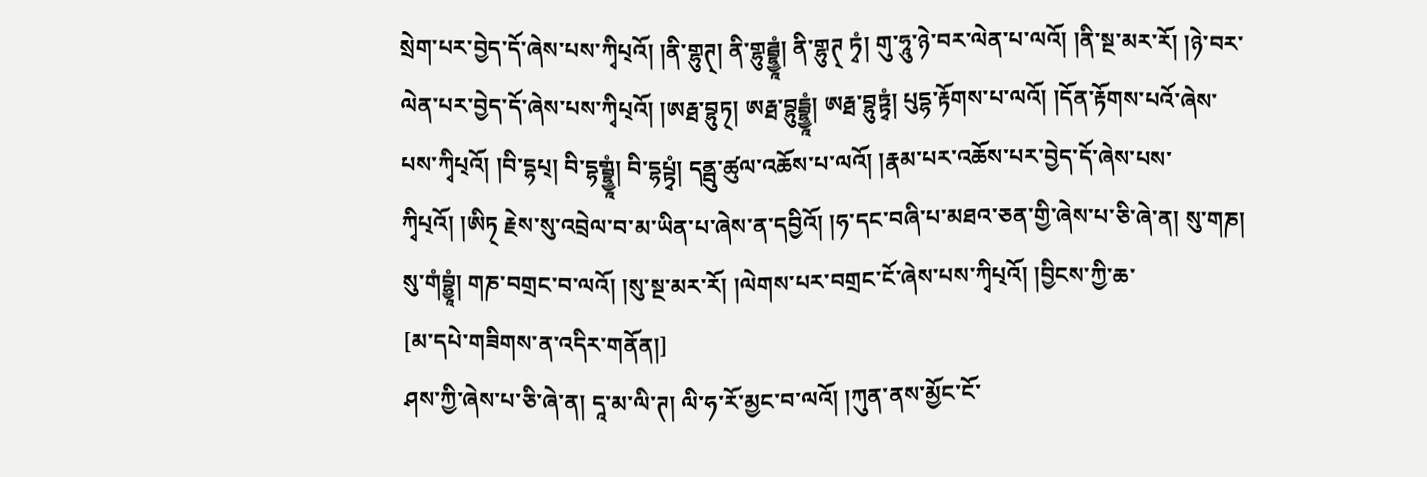སྲེག་པར་བྱེད་དོ་ཞེས་པས་ཀྭིཔ྄འོ། །ནི་གྷུཊ྄། ནི་གྷུཌྦྷྱཱཾ། ནི་གྷུཊ྄ ཏྭཾ། གུ་ཧཱུ་ཉེ་བར་ལེན་པ་ལའོ། །ནི་སྔ་མར་རོ། །ཉེ་བར་ལེན་པར་བྱེད་དོ་ཞེས་པས་ཀྭིཔ྄འོ། །ཨརྠ་བྷུཏ྄། ཨརྠ་བྷུདྦྷྱཱཾ། ཨརྠ་བྷུཏྟྭཾ། པུདྷ་རྟོགས་པ་ལའོ། །དོན་རྟོགས་པའོ་ཞེས་པས་ཀྭིཔ྄འོ། །བི་དྷཔ྄། བི་དྷགྦྷྱཱཾ། བི་དྷཔྟྭཾ། དནྦུ་ཚུལ་འཆོས་པ་ལའོ། །རྣམ་པར་འཆོས་པར་བྱེད་དོ་ཞེས་པས་ཀྭིཔ྄འོ། །ཨིཏ྄ རྗེས་སུ་འབྲེལ་བ་མ་ཡིན་པ་ཞེས་ན་དབྱིའོ། །ཧ་དང་བཞི་པ་མཐའ་ཅན་གྱི་ཞེས་པ་ཅི་ཞེ་ན། སུ་གཎ། སུ་གཾབྷྱཱཾ། གཎ་བགྲང་བ་ལའོ། །སུ་སྔ་མར་རོ། །ལེགས་པར་བགྲང་ངོ་ཞེས་པས་ཀྭིཔ྄འོ། །བྱིངས་ཀྱི་ཆ་
[མ་དཔེ་གཟིགས་ན་འདིར་གནོན།]
ཤས་ཀྱི་ཞེས་པ་ཅི་ཞེ་ན། དཱ་མ་ལི་ཊ། ལི་ཧ་རོ་མྱང་བ་ལའོ། །ཀུན་ནས་མྱོང་ངོ་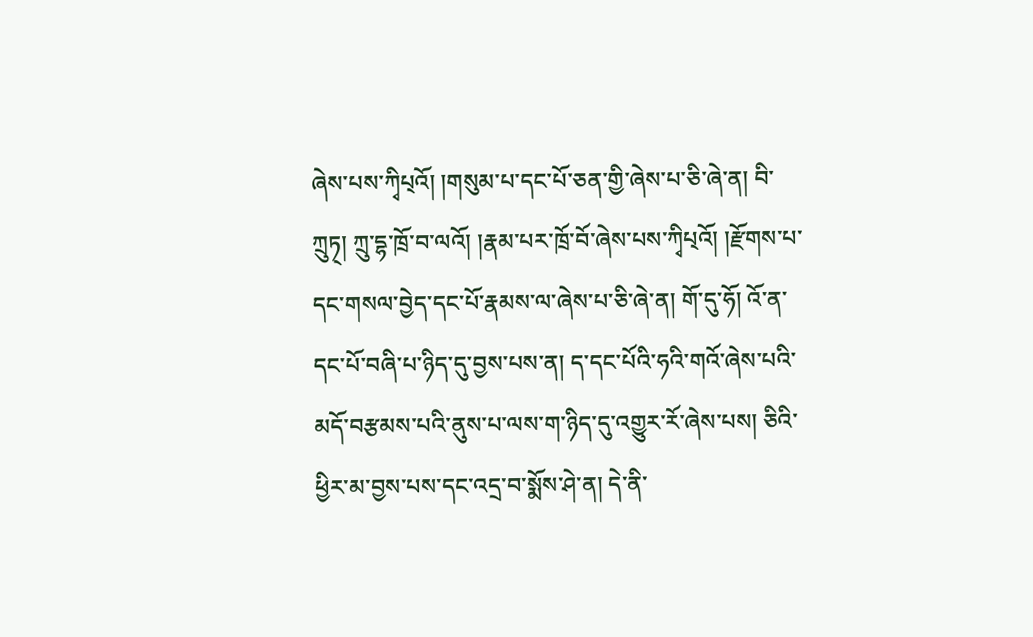ཞེས་པས་ཀྭིཔ྄འོ། །གསུམ་པ་དང་པོ་ཅན་གྱི་ཞེས་པ་ཅི་ཞེ་ན། བི་ཀྲུཏ྄། ཀྲུ་དྷ་ཁྲོ་བ་ལའོ། །རྣམ་པར་ཁྲོ་བོ་ཞེས་པས་ཀྭིཔ྄འོ། །རྫོགས་པ་དང་གསལ་བྱེད་དང་པོ་རྣམས་ལ་ཞེས་པ་ཅི་ཞེ་ན། གོ་དུ་ཧོ། འོ་ན་དང་པོ་བཞི་པ་ཉིད་དུ་བྱས་པས་ན། ད་དང་པོའི་ཧའི་གའོ་ཞེས་པའི་མདོ་བརྩམས་པའི་ནུས་པ་ལས་ག་ཉིད་དུ་འགྱུར་རོ་ཞེས་པས། ཅིའི་ཕྱིར་མ་བྱས་པས་དང་འདྲ་བ་སྨོས་ཤེ་ན། དེ་ནི་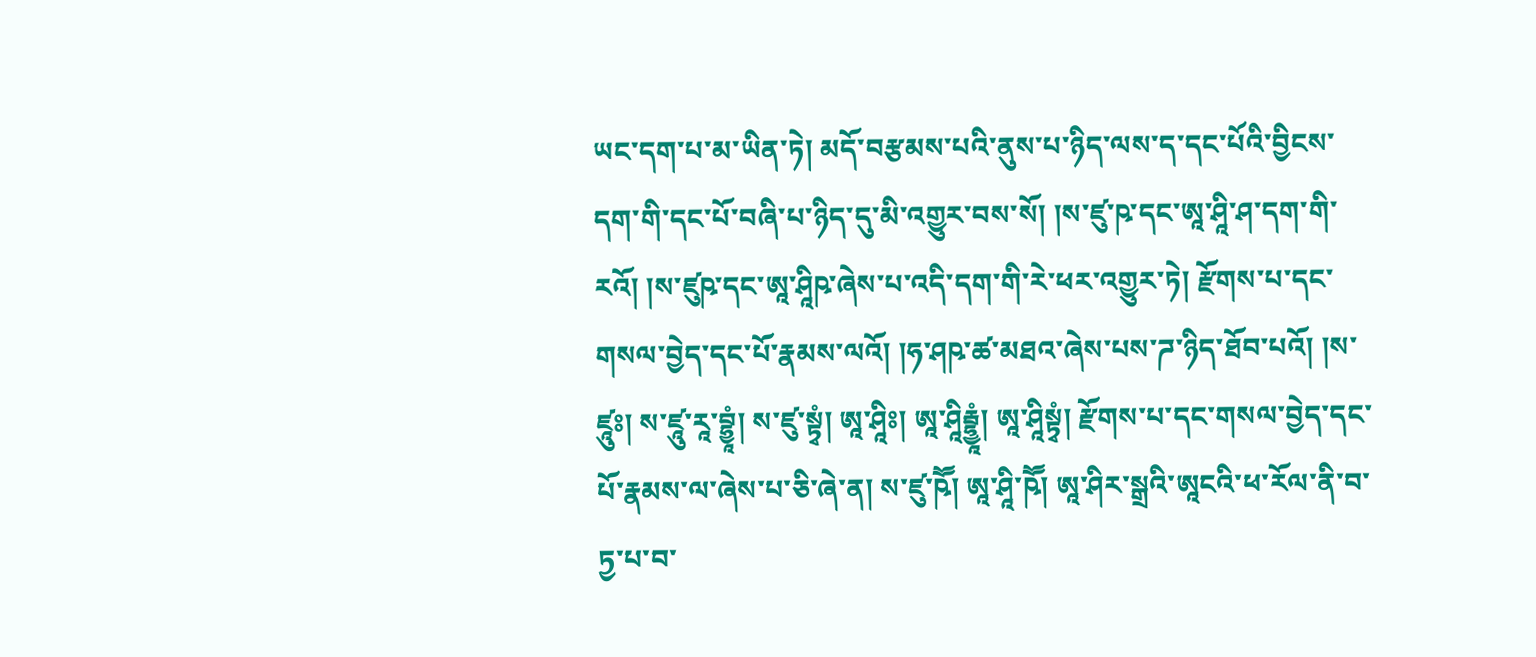ཡང་དག་པ་མ་ཡིན་ཏེ། མདོ་བརྩམས་པའི་ནུས་པ་ཉིད་ལས་ད་དང་པོའི་བྱིངས་དག་གི་དང་པོ་བཞི་པ་ཉིད་དུ་མི་འགྱུར་བས་སོ། །ས་ཛུ་ཥ་དང་ཨཱ་ཤཱི་ཤ་དག་གི་རའོ། །ས་ཛུཥ་དང་ཨཱ་ཤཱིཥ་ཞེས་པ་འདི་དག་གི་རེ་ཕར་འགྱུར་ཏེ། རྫོགས་པ་དང་གསལ་བྱེད་དང་པོ་རྣམས་ལའོ། །ཧ་ཤཥ་ཚ་མཐའ་ཞེས་པས་ཌ་ཉིད་ཐོབ་པའོ། །ས་ཛཱུཿ། ས་ཛཱུ་རཱ་བྷྱཱཾ། ས་ཛུ་སྟྭཾ། ཨཱ་ཤཱིཿ། ཨཱ་ཤཱིརྦྷྱཱཾ། ཨཱ་ཤཱིསྟྭཾ། རྫོགས་པ་དང་གསལ་བྱེད་དང་པོ་རྣམས་ལ་ཞེས་པ་ཅི་ཞེ་ན། ས་ཛུ་ཥཽ། ཨཱ་ཤཱི་ཥཽ། ཨཱ་ཤིར་སྒྲའི་ཨཱངའི་ཕ་རོལ་ནི་བ་ཏྱ་པ་བ་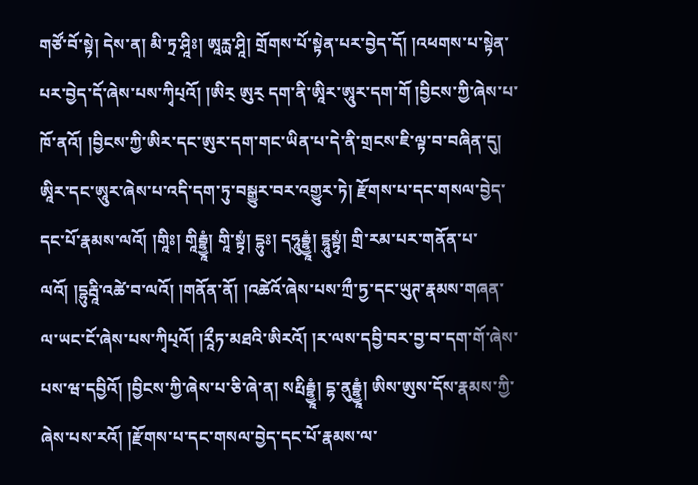གཙོ་བོ་སྟེ། དེས་ན། མི་ཏྲ་ཤཱིཿ། ཨཱརྻ་ཤཱི། གྲོགས་པོ་སྟེན་པར་བྱེད་དོ། །འཕགས་པ་སྟེན་པར་བྱེད་དོ་ཞེས་པས་ཀྭིཔ྄འོ། །ཨིར྄ ཨུར྄ དག་ནི་ཨཱིར་ཨཱུར་དག་གོ །བྱིངས་ཀྱི་ཞེས་པ་ཁོ་ནའོ། །བྱིངས་ཀྱི་ཨིར་དང་ཨུར་དག་གང་ཡིན་པ་དེ་ནི་གྲངས་ཇི་ལྟ་བ་བཞིན་དུ། ཨཱིར་དང་ཨཱུར་ཞེས་པ་འདི་དག་ཏུ་བསྒྱུར་བར་འགྱུར་ཏེ། རྫོགས་པ་དང་གསལ་བྱེད་དང་པོ་རྣམས་ལའོ། །གཱིཿ། གཱིརྦྷྱཱཾ། གཱི་སྟྭཾ། དྷུཿ། དཧཱུརྦྷྱཱཾ། དྷཱུསྟྭཾ། གྲི་རམ་པར་གནོན་པ་ལའོ། །དྷུརྦཱི་འཚེ་བ་ལའོ། །གནོན་ནོ། །འཚེའོ་ཞེས་པས་ཀྲྀ་ཏྱ་དང་ཡུཊ་རྣམས་གཞན་ལ་ཡང་ངོ་ཞེས་པས་ཀྭིཔ྄འོ། །རཱྀཏ་མཐའི་ཨིརའོ། །ར་ལས་དབྱི་བར་བྱ་བ་དག་གོ་ཞེས་པས་ཝ་དབྱིའོ། །བྱིངས་ཀྱི་ཞེས་པ་ཅི་ཞེ་ན། སརྤིརྦྷྱཱཾ། དྷ་ནུརྦྷྱཱཾ། ཨིས་ཨུས་དོས་རྣམས་ཀྱི་ཞེས་པས་རའོ། །རྫོགས་པ་དང་གསལ་བྱེད་དང་པོ་རྣམས་ལ་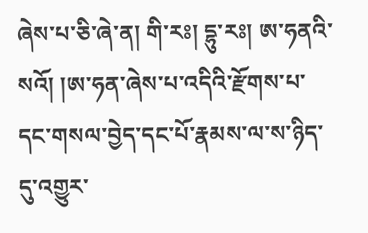ཞེས་པ་ཅི་ཞེ་ན། གི་རཿ། དྷུ་རཿ། ཨ་ཧནའི་སའོ། །ཨ་ཧན་ཞེས་པ་འདིའི་རྫོགས་པ་དང་གསལ་བྱེད་དང་པོ་རྣམས་ལ་ས་ཉིད་དུ་འགྱུར་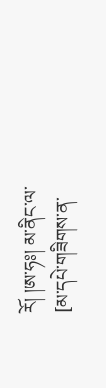རོ། །ཨ་ཧཿ། མ་ནིང་ལ་
[མ་དཔེ་གཟིགས་ན་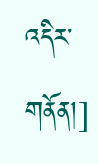འདིར་གནོན།]